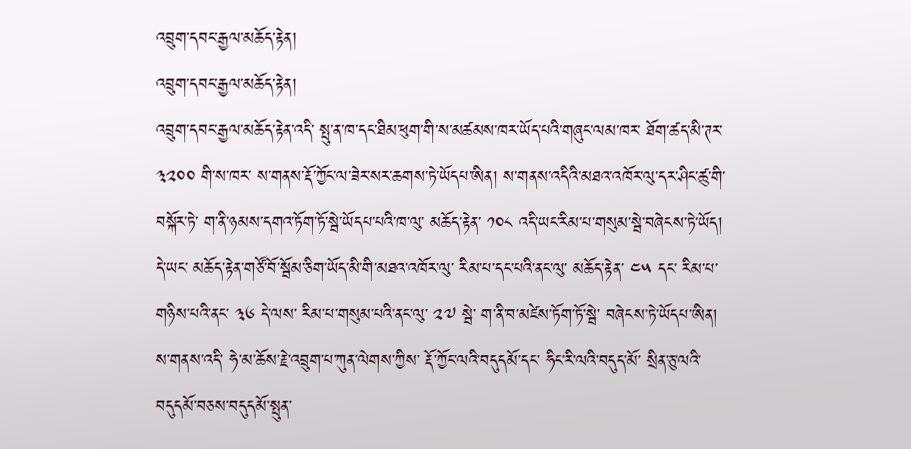འབྲུག་དབང་རྒྱལ་མཆོད་རྟེན།
འབྲུག་དབང་རྒྱལ་མཆོད་རྟེན།
འབྲུག་དབང་རྒྱལ་མཆོད་རྟེན་འདི་ སྤུ་ན་ཁ་དང་ཐིམ་ཕུག་གི་ས་མཚམས་ཁར་ཡོད་པའི་གཞུང་ལམ་ཁར་ ཐོག་ཚད་མི་ཊར་ ༣༢༠༠ གི་ས་ཁར་ ས་གནས་རྡོ་ཀྱོང་ལ་ཟེར་སར་ཆགས་ཏེ་ཡོདཔ་ཨིན། ས་གནས་འདིའི་མཐའ་འཁོར་ལུ་དར་ཤིང་ཚུ་གི་བསྐོར་ཏེ་ ག་ནི་ཉམས་དགའ་ཏོག་ཏོ་སྦེ་ཡོདཔ་པའི་ཁ་ལུ་ མཆོད་རྟེན་ ༡༠༨ འདི་ཡང་རིམ་པ་གསུམ་སྦེ་བཞེངས་ཏེ་ཡོད། དེ་ཡང་ མཆོད་རྟེན་གཙོ་བོ་སྦོམ་ཅིག་ཡོད་མི་གི་མཐའ་འཁོར་ལུ་ རིམ་པ་དང་པའི་ནང་ལུ་ མཆོད་རྟེན་ ༤༥ དང་ རིམ་པ་གཉིས་པའི་ནང་ ༣༦ དེ་ལས་ རིམ་པ་གསུམ་པའི་ནང་ལུ་ ༢༧ སྦེ་ ག་ནི་བ་མཛེས་ཏོག་ཏོ་སྦེ་ བཞེངས་ཏེ་ཡོདཔ་ཨིན། ས་གནས་འདི་ ཧེ་མ་ཆོས་རྗེ་འབྲུག་པ་ཀུན་ལེགས་ཀྱིས་ རྡོ་ཀྱོང་ལའི་བདུདམོ་དང་ ཧིང་རི་ལའི་བདུད་མོ་ སྲིན་ཅུ་ལའི་བདུདམོ་བཅས་བདུདམོ་སྤུན་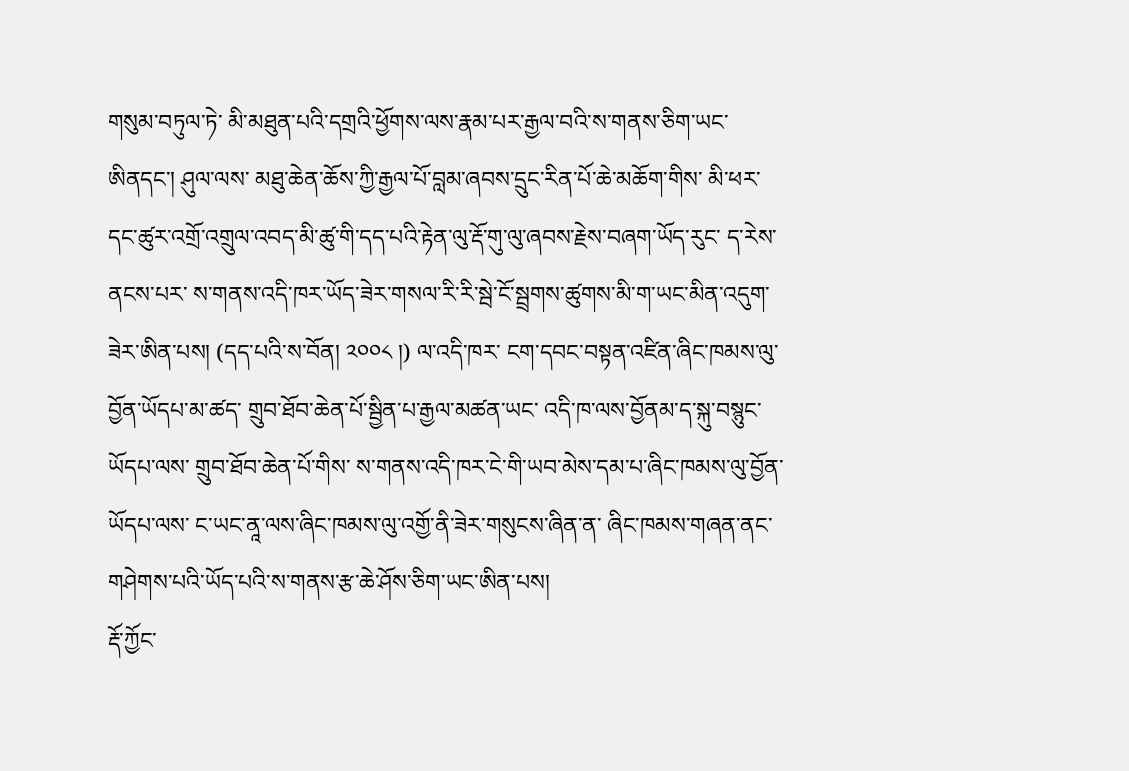གསུམ་བཏུལ་ཏེ་ མི་མཐུན་པའི་དགྲའི་ཕྱོགས་ལས་རྣམ་པར་རྒྱལ་བའི་ས་གནས་ཅིག་ཡང་ཨིནདང་། ཤུལ་ལས་ མཐུ་ཆེན་ཆོས་ཀྱི་རྒྱལ་པོ་བླམ་ཞབས་དྲུང་རིན་པོ་ཆེ་མཆོག་གིས་ མི་ཕར་དང་ཚུར་འགྲོ་འགྲུལ་འབད་མི་ཚུ་གི་དད་པའི་རྟེན་ལུ་རྡོ་གུ་ལུ་ཞབས་རྗེས་བཞག་ཡོད་རུང་ ད་རེས་ནངས་པར་ ས་གནས་འདི་ཁར་ཡོད་ཟེར་གསལ་རི་རི་སྦེ་ངོ་སྦྲགས་ཚུགས་མི་ག་ཡང་མིན་འདུག་ཟེར་ཨིན་པས། (དད་པའི་ས་བོན། ༢༠༠༨ །) ལ་འདི་ཁར་ ངག་དབང་བསྟན་འཛིན་ཞིང་ཁམས་ལུ་བྱོན་ཡོདཔ་མ་ཚད་ གྲུབ་ཐོབ་ཆེན་པོ་སྦྱིན་པ་རྒྱལ་མཚན་ཡང་ འདི་ཁ་ལས་བྱོནམ་ད་སྐུ་བསྙུང་ཡོདཔ་ལས་ གྲུབ་ཐོབ་ཆེན་པོ་གིས་ ས་གནས་འདི་ཁར་ངེ་གི་ཡབ་མེས་དམ་པ་ཞིང་ཁམས་ལུ་བྱོན་ཡོདཔ་ལས་ ང་ཡང་ནཱ་ལས་ཞིང་ཁམས་ལུ་འགྱོ་ནི་ཟེར་གསུངས་ཞིན་ན་ ཞིང་ཁམས་གཞན་ནང་གཤེགས་པའི་ཡོད་པའི་ས་གནས་རྩ་ཆེ་ཤོས་ཅིག་ཡང་ཨིན་པས།
རྡོ་ཀྱོང་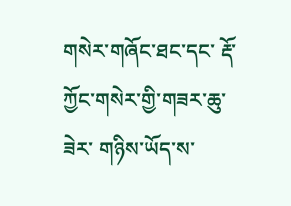གསེར་གཞོང་ཐང་དང་ རྡོ་ཀྱོང་གསེར་གྱི་གཟར་ཆུ་ཟེར་ གཉིས་ཡོད་ས་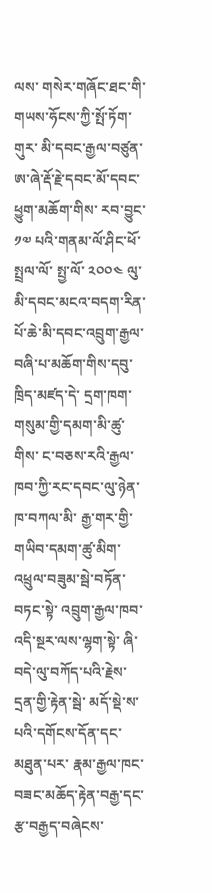ལས་ གསེར་གཞོང་ཐང་གི་གཡས་ཧོངས་ཀྱི་སྤོ་ཏོག་གུར་ མི་དབང་རྒྱལ་བཙུན་ཨ་ཞེ་རྡོ་རྗེ་དབང་མོ་དབང་ཕྱུག་མཆོག་གིས་ རབ་བྱུང་ ༡༧ པའི་གནམ་ལོ་ཤིང་ཕོ་སྤྲལ་ལོ་ སྤྱ་ལོ་ ༢༠༠༤ ལུ་མི་དབང་མངའ་བདག་རིན་པོ་ཆེ་མི་དབང་འབྲུག་རྒྱལ་བཞི་པ་མཆོག་གིས་དབུ་ཁྲིད་མཛད་དེ་ དྲག་ཁག་གསུམ་གྱི་དམག་མི་ཚུ་གིས་ ང་བཅས་རའི་རྒྱལ་ཁབ་ཀྱི་རང་དབང་ལུ་ཉེན་ཁ་བཀལ་མི་ རྒྱ་གར་གྱི་གཡིབ་དམག་ཚུ་མིག་འཕྲུལ་བཟུམ་སྦེ་བཏོན་བཏང་སྟེ་ འབྲུག་རྒྱལ་ཁབ་འདི་སྔར་ལས་ལྷག་སྟེ་ ཞི་བདེ་ལུ་བཀོད་པའི་རྗེས་དྲན་གྱི་རྟེན་སྦེ་ མདོ་སྡེ་ས་པའི་དགོངས་དོན་དང་མཐུན་པར་ རྣམ་རྒྱལ་ཁང་བཟང་མཆོད་རྟེན་བརྒྱ་དང་རྩ་བརྒྱད་བཞེངས་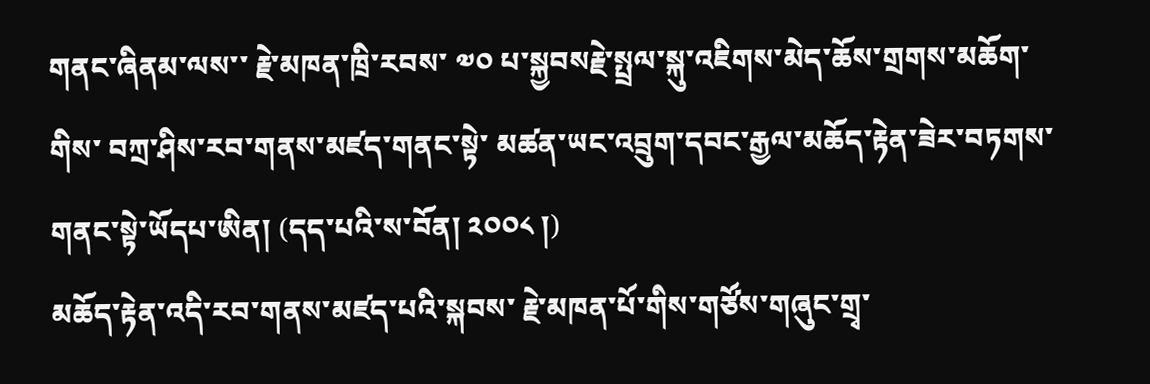གནང་ཞིནམ་ལས་་ རྗེ་མཁན་ཁྲི་རབས་ ༧༠ པ་སྐྱབསརྗེ་སྤྲལ་སྐུ་འཇིགས་མེད་ཆོས་གྲགས་མཆོག་གིས་ བཀྲ་ཤིས་རབ་གནས་མཛད་གནང་སྟེ་ མཚན་ཡང་འབྲུག་དབང་རྒྱལ་མཆོད་རྟེན་ཟེར་བཏགས་གནང་སྟེ་ཡོདཔ་ཨིན། (དད་པའི་ས་བོན། ༢༠༠༨ །)
མཆོད་རྟེན་འདི་རབ་གནས་མཛད་པའི་སྐབས་ རྗེ་མཁན་པོ་གིས་གཙོས་གཞུང་གྲྭ་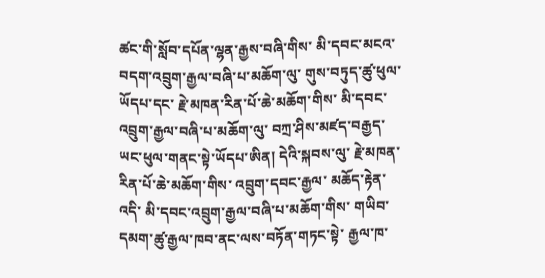ཚང་གི་སློབ་དཔོན་ལྷན་རྒྱས་བཞི་གིས་ མི་དབང་མངའ་བདག་འབྲུག་རྒྱལ་བཞི་པ་མཆོག་ལུ་ གུས་བཏུད་ཚུ་ཕུལ་ཡོདཔ་དང་ རྗེ་མཁན་རིན་པོ་ཆེ་མཆོག་གིས་ མི་དབང་འབྲུག་རྒྱལ་བཞི་པ་མཆོག་ལུ་ བཀྲ་ཤིས་མཛད་བརྒྱད་ཡང་ཕུལ་གནང་སྟེ་ཡོདཔ་ཨིན། དེའི་སྐབས་ལུ་ རྗེ་མཁན་རིན་པོ་ཆེ་མཆོག་གིས་ འབྲུག་དབང་རྒྱལ་ མཆོད་རྟེན་འདི་ མི་དབང་འབྲུག་རྒྱལ་བཞི་པ་མཆོག་གིས་ གཡིབ་དམག་ཚུ་རྒྱལ་ཁབ་ནང་ལས་བཏོན་གཏང་སྟེ་ རྒྱལ་ཁ་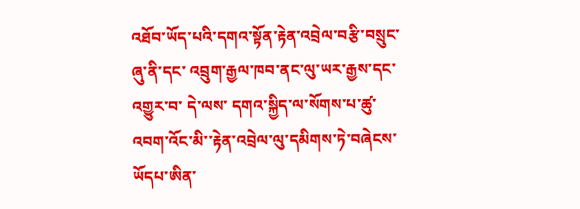འཐོབ་ཡོད་པའི་དགའ་སྟོན་རྟེན་འབྲེལ་བརྩི་བསྲུང་ཞུ་ནི་དང་ འབྲུག་རྒྱལ་ཁབ་ནང་ལུ་ཡར་རྒྱས་དང་འགྱུར་བ་ དེ་ལས་ དགའ་སྐྱིད་ལ་སོགས་པ་ཚུ་ འབག་འོང་མི་་རྟེན་འབྲེལ་ལུ་དམིགས་ཏེ་བཞེངས་ཡོདཔ་ཨིན་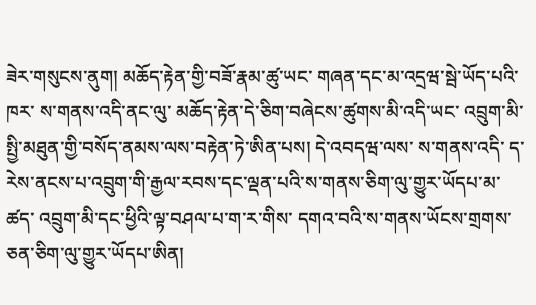ཟེར་གསུངས་ནུག། མཆོད་རྟེན་གྱི་བཟོ་རྣམ་ཚུ་ཡང་ གཞན་དང་མ་འདྲཝ་སྦེ་ཡོད་པའི་ཁར་ ས་གནས་འདི་ནང་ལུ་ མཆོད་རྟེན་དེ་ཅིག་བཞེངས་ཚུགས་མི་འདི་ཡང་ འབྲུག་མི་སྤྱི་མཐུན་གྱི་བསོད་ནམས་ལས་བརྟེན་ཏེ་ཨིན་པས། དེ་འབདཝ་ལས་ ས་གནས་འདི་ ད་རེས་ནངས་པ་འབྲུག་གི་རྒྱལ་རབས་དང་ལྡན་པའི་ས་གནས་ཅིག་ལུ་གྱུར་ཡོདཔ་མ་ཚད་ འབྲུག་མི་དང་ཕྱིའི་ལྟ་བཤལ་པ་ག་ར་གིས་ དགའ་བའི་ས་གནས་ཡོངས་གྲགས་ཅན་ཅིག་ལུ་གྱུར་ཡོདཔ་ཨིན།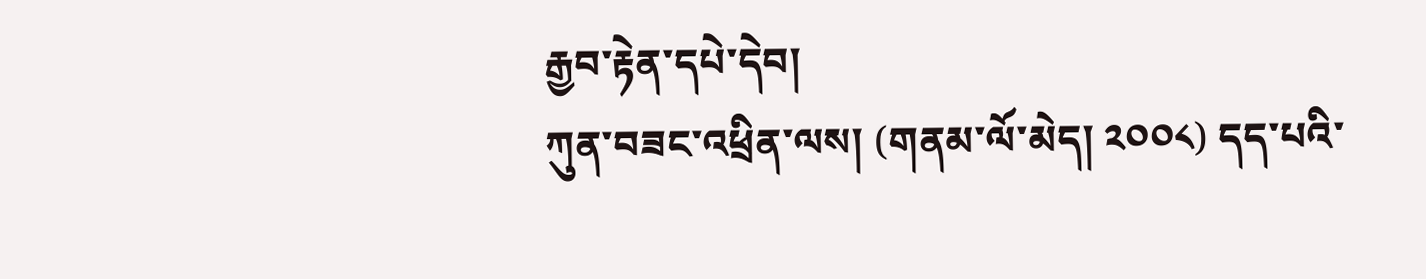རྒྱབ་རྟེན་དཔེ་དེབ།
ཀུན་བཟང་འཕྲིན་ལས། (གནམ་ལོ་མེད། ༢༠༠༨) དད་པའི་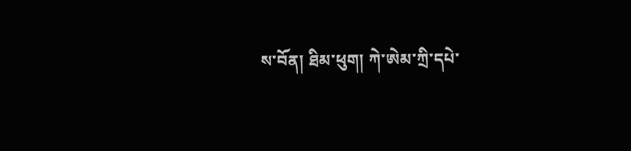ས་བོན། ཐིམ་ཕུག། ཀེ་ཨེམ་ཀྲི་དཔེ་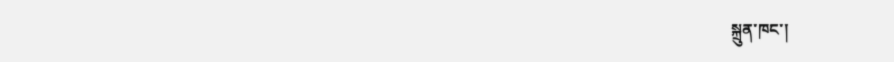སྐྲུན་ཁང་།